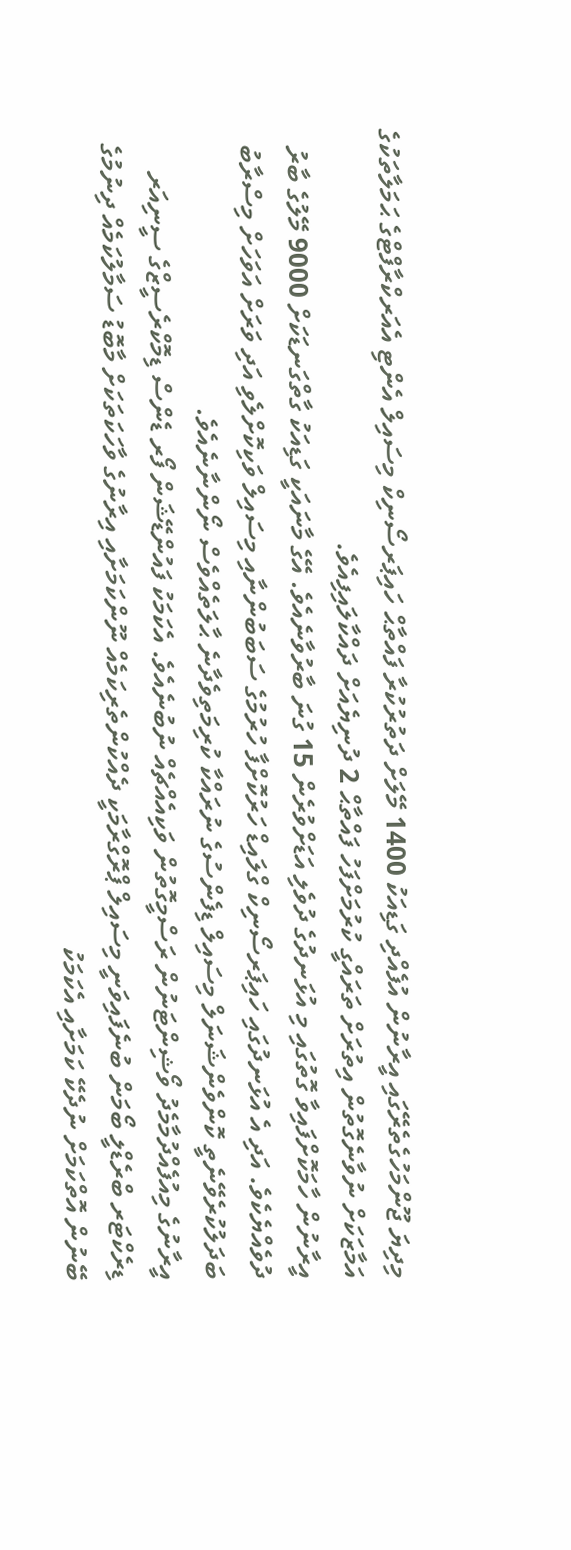މިދިޔަ ޖޫންމަހުގެތެރޭގައި އީރާނުން އުފެއްދި ގަޑިއަކު 1400 މޭލަށް ދަތުރުކުރާ ފައްތާޙް ހައިޕަރސޯނިކް މިސައިލް އެންޓި އެއަރކްރާފްޓްގެ ޙަމަލާތަކުގެ އަމާޒަކަށް ނުވާނެގޮތުން އިތުރަށް ތަރައްގީ ކުރުމަށްފަހު ފައްތާޙް 2 ދުނިޔެއަށް ދައްކާލައިފިއެވެ.
އީރާނުން ހާމަކޮށްފައިވާ ގޮތުގައި މި އުޅަނދުގެ ދުވެލި އަޑަށްވުރެން 15 ގުނަ ބާރުވާނެއެވެ. އޭގެ މާނައަކީ ގަޑިއަކު ގާތްގަނޑަކަށް 9000 މޭލުގެ ބާރު ދުވެއްޔެކެވެ. އަދި އެ އުޅަނދުގައި ހައިޕަރސޯނިކް ގްލައިޑް ހަރުކޮށްފާ ހުރުމުގެ ސަބަބުންނާއި މިސައިލް ވަކިކޮށްލެވި އަދި ވަރަށް އަވަހަށް މިސްރާބު ބަދަލުކުރެވޭނެތީ ކޮންވެންޝަނަލް މިސައިލް ޑިފެންސުގެ ނުރައްކާ ކުރިމަތިވެދާނެ ޙާލަތެއްވެސް ނޯންނާނެއެވެ.
އީރާނުގެ މިއުފެއްދުމާމެދު ވޯޝިންޓަނުން ރަސްމީގޮތުން ވަކިއެއްޗެއް ނުބުނެއެވެ. އެކަމަކު ފައުންޑޭޝަން ފޯރ ޑެންސް ޑިމޮކްރެސީޒްގެ ސީނިއަރ ޑިރެކްޓަރ ބްރެޑްލީ ބޯމަން ބުނެފައިވަނީ މިސައިލް ޕްރޮގްރާމަކީ ދެއްކުންތެރިކަމެއް ނޫންކަމަށާއި އިރާނުގެ ވާހަކަތަކަށް މާބޮޑު ސަމާލުކަމެއް ދިނުމުގެ ބޭނުން އޮތްކަމަށް ނުދެކޭ ކަމަށާއި އެކަމަކު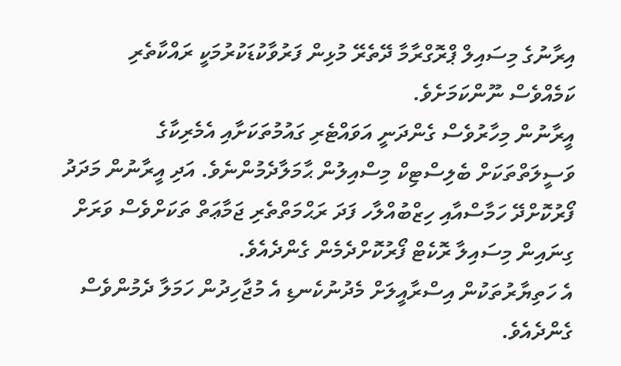އިރާނުގެ މިސައިލް ޕްރޮގްރާމާ ދޭތެރޭ މުޅިން ފަރުވާކުޑަކުރުމަކީ ރައްކާތެރި ކަމެއްވެސް ނޫންކަމަށެވެ.
އީރާނުން މިހާރުވެސް ގެންދަނީ އަވައްޓެރި ގައުމުތަކަށާއި އެމެރިކާގެ ވަސީލަތްތަކަށް ބެލިސްޓިކް މިސްއިލުން ޙާމަލާދެމުންނެވެ. އަދި އީރާނުން މަދަދު ފޯރުކޮށްދޭ ހަމާސްއާއި ހިޒްބުއްލާހ ފަދަ ރަޙްމަތްތެރި ޖަމާޢަތް ތަކަށްވެސް ވަރަށް ގިނައިން މިސައިލާ ރޮކެޓް ފޯރުކޮށްދެމެން ގެންދެއެވެ.
އެ ހަތިޔާރުތަކުން އިސްރާއީލަށް މެދުނުކެނޑި އެ މުޖާހިދުން ހަމަލާ ދެމުންވެސް ގެންދެއެވެ.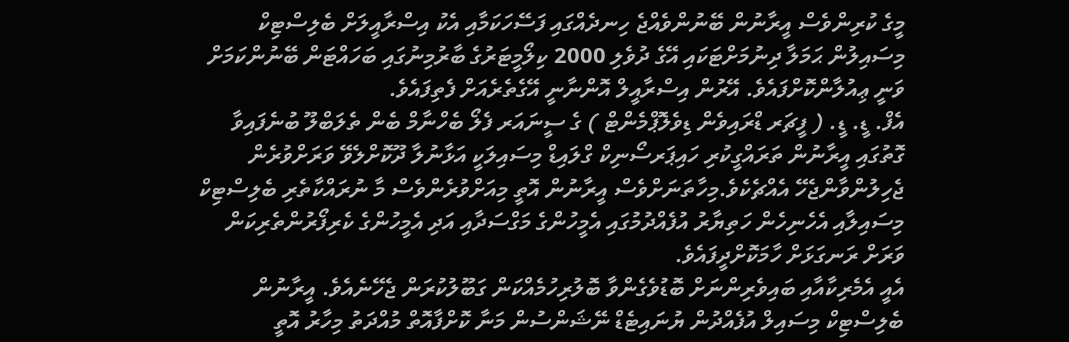މީގެ ކުރިންވެސް އީރާނުން ބޭނުންވެއްޖެ ހިނދެއްގައި ފަސޭހަކަމާއި އެކު އިސްރާއީލަށް ބެލިސްޓިކް މިސައިލުން ޙަމަލާ ދިނުމަށްޓަކައި އޭގެ ދުވެލި 2000 ކިލޯމީޓަރުގެ ބާރުމިނުގައި ބަހައްޓަން ބޭނުންކަމަށް ވަނީ ޢިއުލާންކޮށްފައެވެ. އޭރުން އިސްރާއީލް އޮންނާނީ އޭގެތެރެއަށް ފެތިފައެވެ.
އެފް. ޑީ. ޑީ. ( ފީޗަރ ޑްރައިވެން ޑިވެލޮޕްމެންޓް ) ގެ ސީނައަރ ފެލޯ ބެހްނާމް ބެން ތެލަބްލޫ ބުނެފައިވާ ގޮތުގައި އީރާނުން ތަރައްގީކުރި ހައިޕަރސޯނިކް ގްލައިޑް މިސައިލަކީ އަޅާނުލާ ދޫކޮށްލެވޭ ވަރަށްވުރެން ޖެހިލުންވާންޖެހޭ އެއްޗެކެވެ.މިހާތަނަށްވެސް އީރާނުން އޮތީ މިއަށްވުރެންވެސް މާ ނުރައްކާތެރި ބެލިސްޓިކް މިސައިލާއި އެހެނިހެން ހަތިޔާރު އުފެއްދުމުގައި އެމީހުންގެ މަގްސަދާއި އަދި އެމީހުންގެ ކެރިފޯރުންތެރިކަން ވަރަށް ރަނގަޅަށް ހާމަކޮށްދީފައެވެ.
އެއީ އެމެރިކާއާއި ބައިވެރިންނަށް ބޮޑުވެގެންވާ ބޮލުރިހުމެއްކަން ގަބޫލުކުރަން ޖެހޭނެއެވެ. އީރާނުން ބެލިސްޓިކް މިސައިލް އުފެއްދުން ޔުނައިޓެޑް ނޭޝަންސުން މަނާ ކޮށްފާއޮތް މުއްދަތު މިހާރު އޮތީ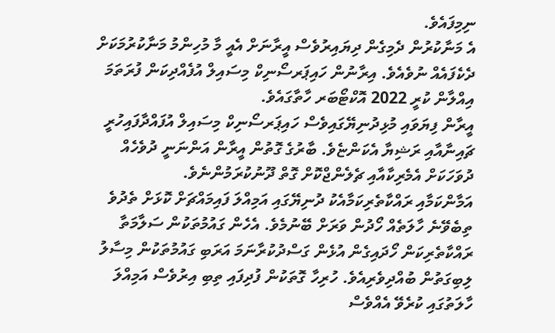ނިމިފައެވެ.
އެ މަނާކުރުން ދެމިގެން ދިޔައިރުވެސް އީރާނަށް އެއީ މާ މުހިންމު މަނާކުރުމަކަށް ދެކެފައެއް ނުވެއެވެ. އިރާނުން ހައިޕަރސޯނިކް މިސައިލް އުފެއްދިކަން ފުރަތަމަ އިއްލާން ކުރީ 2022 އޮކްޓޯބަރ ހާތާގައެވެ.
އީރާން ފިޔަވައި މުޅިދުނިޔޭގައިވެސް ހައިޕަރސޯނިކް މިސައިލް އުފައްދާފައިހުރީ ޗައިނާއާއި ރަޝިޔާ އެކަންޏެވެ. ބާރުގެ ގޮތުން އީރާން އަންނަނީ ދުވެހެއް ދުވަހަކަށް އެމެރިކާއާއި ޗެލެންޖްކޮށް ގޮތް ދޫނުކުރަމުންނެވެ.
އަމާންކަމާއި ރައްކާތެރިކަމާއެކު ދުނިޔޭގައި އަމިއްލަ ފައިމައްޗަށް ކޮޅަށް ތެދުވެ ތިބެވޭނެ ހާލަތެއް ހޯދުން ވަރަށް ބޭނުމެވެ. އެހެން ގައުމުތަކުން ސަލާމަތާ ރައްކާތެރިކަން ހޯދައިގެން އުޅެން ގަސްދުކުރާނަމަ އަރަބި ގައުމުތަކުން މިސާލު ލިބިގަތުން ބުއްދިވެރިއެވެ. ހުރިހާ ގޮތަކުން ފުދިފައި ތިބި އިރުވެސް އަމިއްލަ ހާލަތުގައި ކުރެވޭ އެއްވެސް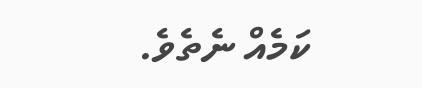ކަމެއް ނެތެވެ.